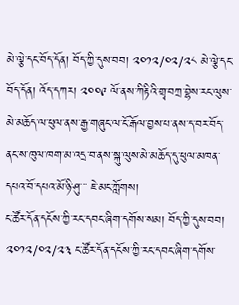མེ་ལྕེ་དང་བོད་དོན། བོད་ཀྱི་དུས་བབ། ༢༠༡༢/༠༢/༢༨ མེ་ལྕེ་དང་བོད་དོན། འོད་དཀར། ༢༠༠༩ ལོ་ནས་ཀིརྟིའི་གྲྭ་བཀྲ་བྷེས་རང་ལུས་མེ་མཆོད་ལ་ཕུལ་ནས་རྒྱ་གཞུང་ལ་ངོ་རྒོལ་བྱས་པ་ནས་ད་བར་བོད་ནང་ས་ཁུལ་ཁག་མ་འདྲ་བ་ནས་སྐུ་ལུས་མེ་མཆོད་དུ་ཕུལ་མཁན་དཔའ་བོ་དཔའ་མོ་ཉི་ཤུ་་་ ཇེ་མང་ཀློགས།
ང་ཚོར་དོན་དངོས་ཀྱི་རང་དབང་ཞིག་དགོས་སམ། བོད་ཀྱི་དུས་བབ། ༢༠༡༢/༠༢/༢༣ ང་ཚོར་དོན་དངོས་ཀྱི་རང་དབང་ཞིག་དགོས་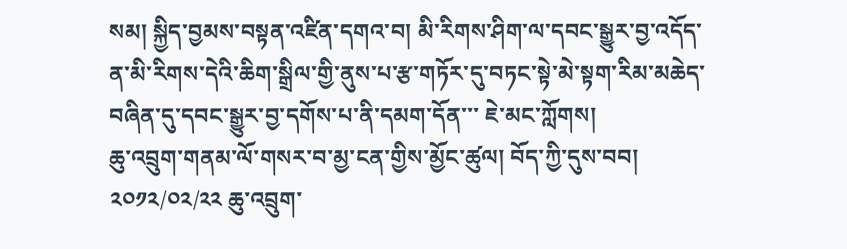སམ། སྐྱིད་བྱམས་བསྟན་འཛིན་དགའ་བ། མི་རིགས་ཤིག་ལ་དབང་སྒྱུར་བྱ་འདོད་ན་མི་རིགས་དེའི་ཆིག་སྒྲིལ་གྱི་ནུས་པ་རྩ་གཏོར་དུ་བཏང་སྟེ་མེ་སྟག་རིམ་མཆེད་བཞིན་དུ་དབང་སྒྱུར་བྱ་དགོས་པ་ནི་དམག་དོན་་་ ཇེ་མང་ཀློགས།
ཆུ་འབྲུག་གནམ་ལོ་གསར་བ་མྱ་ངན་གྱིས་མྱོང་ཚུལ། བོད་ཀྱི་དུས་བབ། ༢༠༡༢/༠༢/༢༢ ཆུ་འབྲུག་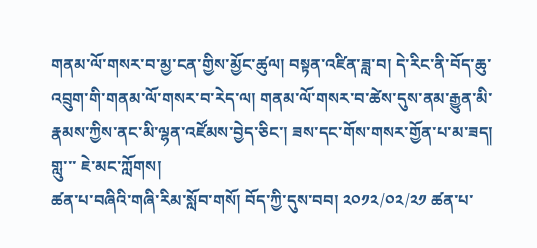གནམ་ལོ་གསར་བ་མྱ་ངན་གྱིས་མྱོང་ཚུལ། བསྟན་འཛིན་ཟླ་བ། དེ་རིང་ནི་བོད་ཆུ་འབྲུག་གི་གནམ་ལོ་གསར་བ་རེད་ལ། གནམ་ལོ་གསར་བ་ཚེས་དུས་ནམ་རྒྱུན་མི་རྣམས་ཀྱིས་ནང་མི་ལྷན་འཛོམས་བྱེད་ཅིང་། ཟས་དང་གོས་གསར་གྱོན་པ་མ་ཟད། གླུ་་་ ཇེ་མང་ཀློགས།
ཚན་པ་བཞིའི་གཞི་རིམ་སློབ་གསོ། བོད་ཀྱི་དུས་བབ། ༢༠༡༢/༠༢/༢༡ ཚན་པ་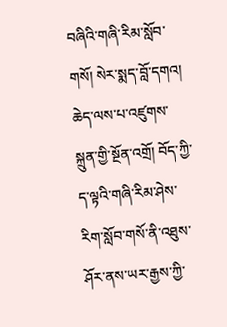བཞིའི་གཞི་རིམ་སློབ་གསོ། སེར་སྨད་བློ་དགའ། ཆེད་ལས་པ་འཛུགས་སྐྲུན་གྱི་སྔོན་འགྲོ། བོད་ཀྱི་ད་ལྟའི་གཞི་རིམ་ཤེས་རིག་སློབ་གསོ་ནི་འཐུས་ཤོར་ནས་ཡར་རྒྱས་ཀྱི་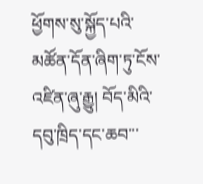ཕྱོགས་སུ་སྐྱོད་པའི་མཚོན་དོན་ཞིག་ཏུ་ངོས་འཛིན་ཞུ་རྒྱུ། བོད་མིའི་དབུ་ཁྲིད་དང་ཆབ་་་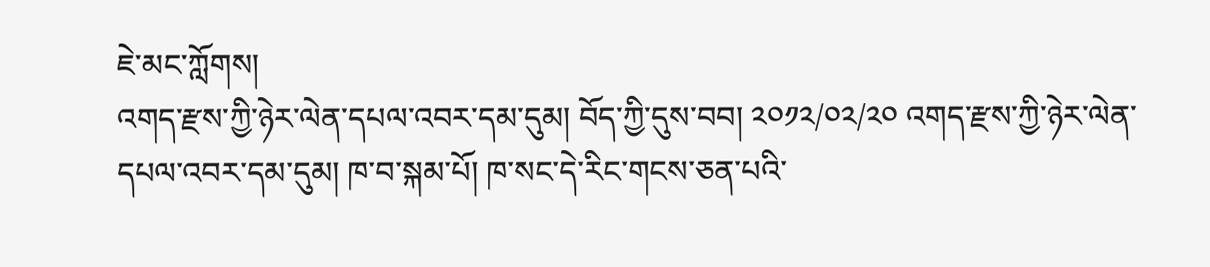ཇེ་མང་ཀློགས།
འགད་རྫས་ཀྱི་ཉེར་ལེན་དཔལ་འབར་དམ་དུམ། བོད་ཀྱི་དུས་བབ། ༢༠༡༢/༠༢/༢༠ འགད་རྫས་ཀྱི་ཉེར་ལེན་དཔལ་འབར་དམ་དུམ། ཁ་བ་སྐམ་པོ། ཁ་སང་དེ་རིང་གངས་ཅན་པའི་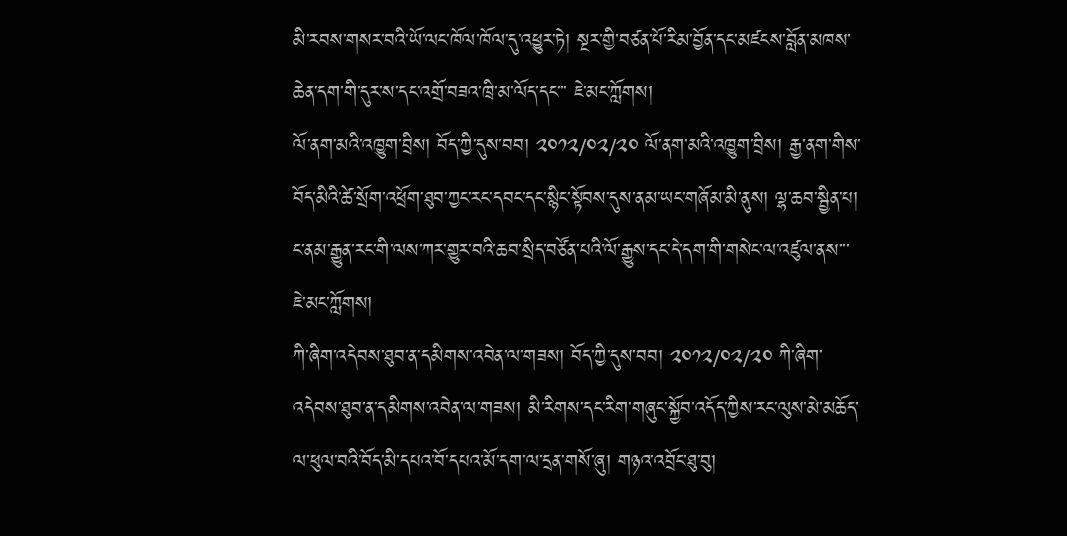མི་རབས་གསར་བའི་ཡོ་ལང་ཁོལ་ཁོལ་དུ་འཕྱུར་ཏེ། སྔར་གྱི་བཙན་པོ་རིམ་བྱོན་དང་མཛངས་བློན་མཁས་ཆེན་དག་གི་དུར་ས་དང་འགྲོ་བཟའ་ཁྲི་མ་ལོད་དང་་་ ཇེ་མང་ཀློགས།
ལོ་ནག་མའི་འཁྱུག་བྲིས། བོད་ཀྱི་དུས་བབ། ༢༠༡༢/༠༢/༢༠ ལོ་ནག་མའི་འཁྱུག་བྲིས། རྒྱ་ནག་གིས་བོད་མིའི་ཚེ་སྲོག་འཕྲོག་ཐུབ་ཀྱང་རང་དབང་དང་སྙིང་སྟོབས་དུས་ནམ་ཡང་གཞོམ་མི་ནུས། ལྷ་ཆབ་སྦྱིན་པ། ང་ནམ་རྒྱུན་རང་གི་ལས་ཀར་གྱུར་བའི་ཆབ་སྲིད་བཙོན་པའི་ལོ་རྒྱུས་དང་དེ་དག་གི་གསེང་ལ་འཛུལ་ནས་་་ ཇེ་མང་ཀློགས།
ཀི་ཞིག་འདེབས་ཐུབ་ན་དམིགས་འབེན་ལ་གཟས། བོད་ཀྱི་དུས་བབ། ༢༠༡༢/༠༢/༢༠ ཀི་ཞིག་འདེབས་ཐུབ་ན་དམིགས་འབེན་ལ་གཟས། མི་རིགས་དང་རིག་གཞུང་སྐྱོབ་འདོད་ཀྱིས་རང་ལུས་མེ་མཆོད་ལ་ཕུལ་བའི་བོད་མི་དཔའ་བོ་དཔའ་མོ་དག་ལ་དྲན་གསོ་ཞུ། གཉའ་འབྲོང་ཐུ་བུ།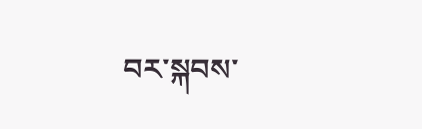བར་སྐབས་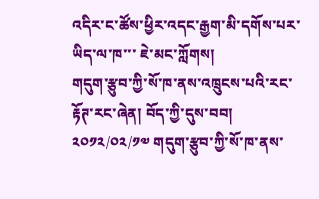འདིར་ང་ཚོས་ཕྱིར་འདང་རྒྱག་མི་དགོས་པར་ཡིད་ལ་ཁ་་་ ཇེ་མང་ཀློགས།
གདུག་རྩུབ་ཀྱི་སོ་ཁ་ནས་འཁྲུངས་པའི་རང་རྟོཊ་རང་ཞེན། བོད་ཀྱི་དུས་བབ། ༢༠༡༢/༠༢/༡༧ གདུག་རྩུབ་ཀྱི་སོ་ཁ་ནས་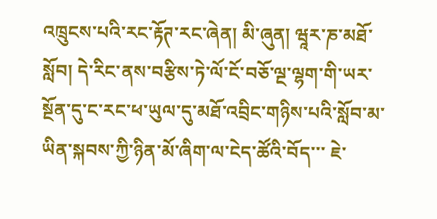འཁྲུངས་པའི་རང་རྟོཊ་རང་ཞེན། མི་ཞུན། ཝཱར་ཎ་མཐོ་སློབ། དེ་རིང་ནས་བརྩིས་ཏེ་ལོ་ངོ་བཅོ་ལྔ་ལྷག་གི་ཡར་སྔོན་དུ་ང་རང་ཕ་ཡུལ་དུ་མཐོ་འབྲིང་གཉིས་པའི་སློབ་མ་ཡིན་སྐབས་ཀྱི་ཉིན་མོ་ཞིག་ལ་ངེད་ཚོའི་བོད་་་ ཇེ་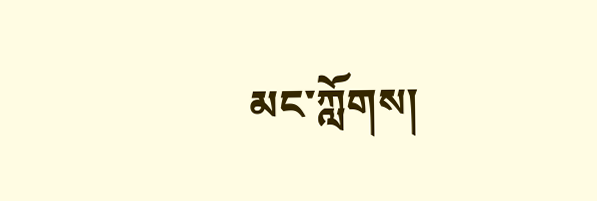མང་ཀློགས།